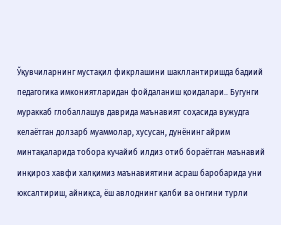Ўқувчиларнинг мустақил фикрлашини шакллантиришда бадиий педагогика имкониятларидан фойдаланиш қоидалари.. Бугунги мураккаб глобаллашув даврида маънавият соҳасида вужудга келаётган долзарб муаммолар, хусусан, дунёнинг айрим минтақаларида тобора кучайиб илдиз отиб бораётган маънавий инқироз хавфи халқимиз маънавиятини асраш баробарида уни юксалтириш, айниқса, ёш авлоднинг қалби ва онгини турли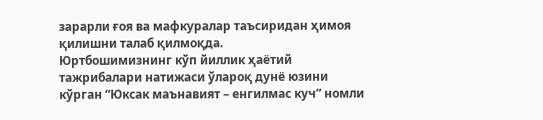зарарли ғоя ва мафкуралар таъсиридан ҳимоя қилишни талаб қилмоқда.
Юртбошимизнинг кўп йиллик ҳаётий тажрибалари натижаси ўлароқ дунё юзини кўрган “Юксак маънавият – енгилмас куч” номли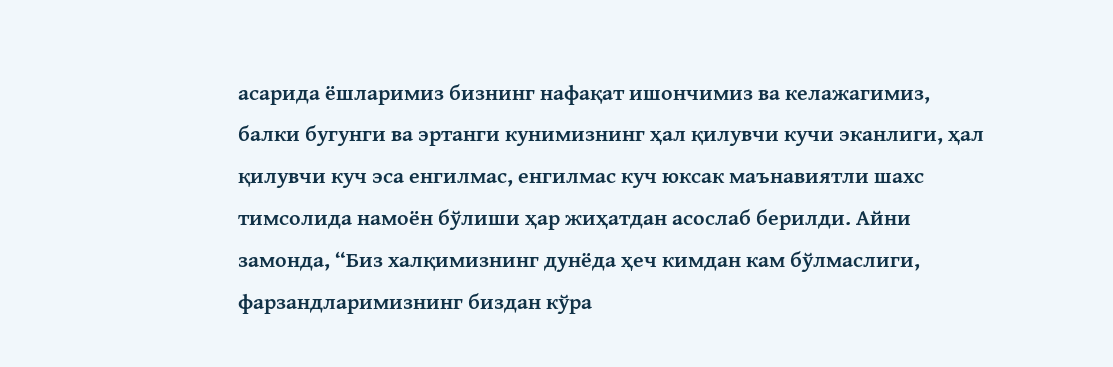асарида ёшларимиз бизнинг нафақат ишончимиз ва келажагимиз, балки бугунги ва эртанги кунимизнинг ҳал қилувчи кучи эканлиги, ҳал қилувчи куч эса енгилмас, енгилмас куч юксак маънавиятли шахс тимсолида намоён бўлиши ҳар жиҳатдан асослаб берилди. Айни замонда, “Биз халқимизнинг дунёда ҳеч кимдан кам бўлмаслиги, фарзандларимизнинг биздан кўра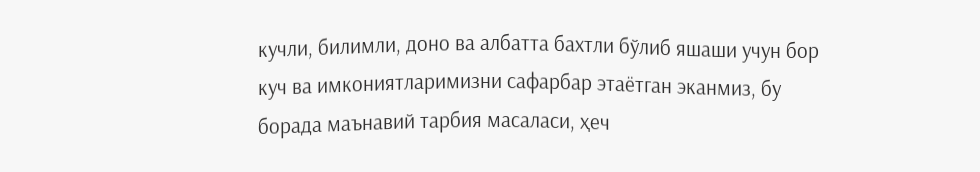кучли, билимли, доно ва албатта бахтли бўлиб яшаши учун бор куч ва имкониятларимизни сафарбар этаётган эканмиз, бу борада маънавий тарбия масаласи, ҳеч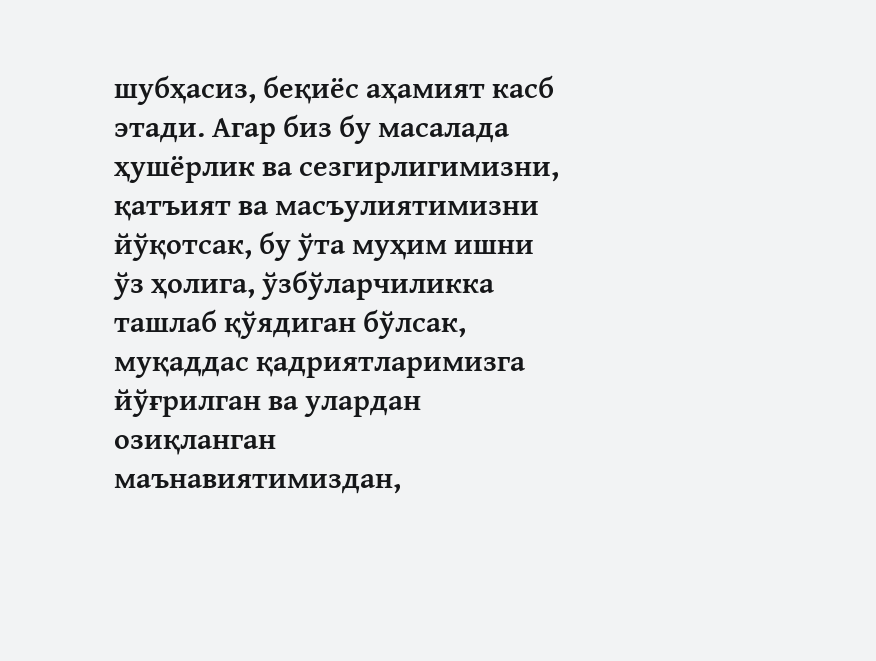шубҳасиз, беқиёс аҳамият касб этади. Агар биз бу масалада ҳушёрлик ва сезгирлигимизни, қатъият ва масъулиятимизни йўқотсак, бу ўта муҳим ишни ўз ҳолига, ўзбўларчиликка ташлаб қўядиган бўлсак, муқаддас қадриятларимизга йўғрилган ва улардан озиқланган маънавиятимиздан,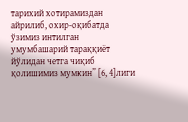тарихий хотирамиздан айрилиб, охир-оқибатда ўзимиз интилган умумбашарий тараққиёт йўлидан четга чиқиб қолишимиз мумкин” [6, 4]лиги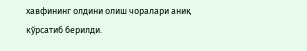хавфининг олдини олиш чоралари аниқ кўрсатиб берилди.